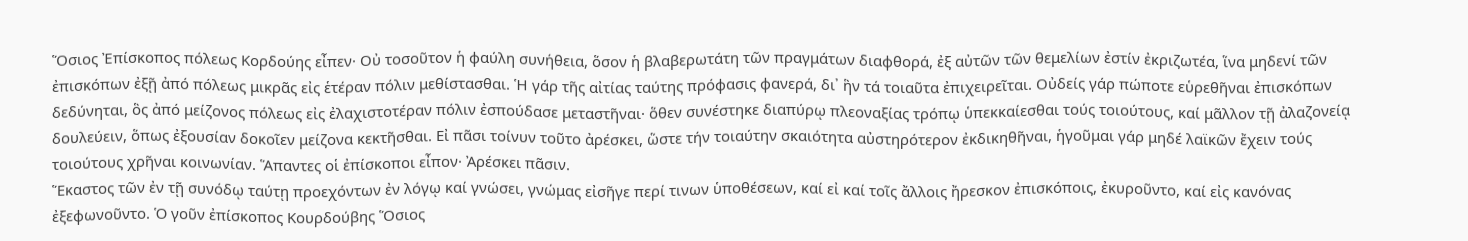Ὅσιος Ἐπίσκοπος πόλεως Κορδούης εἶπεν· Οὐ τοσοῦτον ἡ φαύλη συνήθεια, ὅσον ἡ βλαβερωτάτη τῶν πραγμάτων διαφθορά, ἐξ αὐτῶν τῶν θεμελίων ἐστίν ἐκριζωτέα, ἵνα μηδενί τῶν ἐπισκόπων ἐξῇ ἀπό πόλεως μικρᾶς εἰς ἑτέραν πόλιν μεθίστασθαι. Ἡ γάρ τῆς αἰτίας ταύτης πρόφασις φανερά, δι᾽ ἣν τά τοιαῦτα ἐπιχειρεῖται. Οὐδείς γάρ πώποτε εὑρεθῆναι ἐπισκόπων δεδύνηται, ὃς ἀπό μείζονος πόλεως εἰς ἐλαχιστοτέραν πόλιν ἐσπούδασε μεταστῆναι· ὅθεν συνέστηκε διαπύρῳ πλεοναξίας τρόπῳ ὑπεκκαίεσθαι τούς τοιούτους, καί μᾶλλον τῇ ἀλαζονείᾳ δουλεύειν, ὅπως ἐξουσίαν δοκοῖεν μείζονα κεκτῆσθαι. Εἰ πᾶσι τοίνυν τοῦτο ἀρέσκει, ὥστε τήν τοιαύτην σκαιότητα αὐστηρότερον ἐκδικηθῆναι, ἡγοῦμαι γάρ μηδέ λαϊκῶν ἔχειν τούς τοιούτους χρῆναι κοινωνίαν. Ἅπαντες οἱ ἐπίσκοποι εἶπον· Ἀρέσκει πᾶσιν.
Ἕκαστος τῶν ἐν τῇ συνόδῳ ταύτῃ προεχόντων ἐν λόγῳ καί γνώσει, γνώμας εἰσῆγε περί τινων ὑποθέσεων, καί εἰ καί τοῖς ἄλλοις ἤρεσκον ἐπισκόποις, ἐκυροῦντο, καί εἰς κανόνας ἐξεφωνοῦντο. Ὁ γοῦν ἐπίσκοπος Κουρδούβης Ὅσιος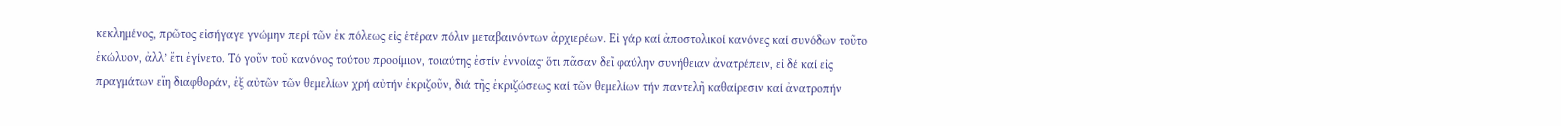κεκλημένος, πρῶτος εἰσήγαγε γνώμην περί τῶν ἐκ πόλεως εἰς ἑτέραν πόλιν μεταβαινόντων ἀρχιερέων. Εἰ γάρ καί ἀποστολικοί κανόνες καί συνόδων τοῦτο ἐκώλυον, ἀλλ’ ἔτι ἐγίνετο. Τό γοῦν τοῦ κανόνος τούτου προοίμιον, τοιαύτης ἐστίν ἐννοίαςˑ ὅτι πᾶσαν δεῖ φαύλην συνήθειαν ἀνατρέπειν, εἰ δέ καί εἰς πραγμάτων εἴη διαφθοράν, ἐξ αὐτῶν τῶν θεμελίων χρή αὐτήν ἐκριζοῦν, διά τῆς ἐκριζώσεως καί τῶν θεμελίων τήν παντελῆ καθαίρεσιν καί ἀνατροπήν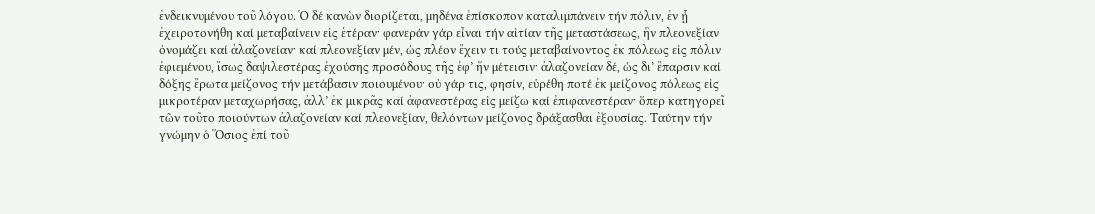ἐνδεικνυμένου τοῦ λόγου. Ὁ δέ κανὼν διορίζεται, μηδένα ἐπίσκοπον καταλιμπάνειν τήν πόλιν, ἐν ᾗ ἐχειροτονήθη καί μεταβαίνειν εἰς ἑτέρανˑ φανεράν γάρ εἶναι τήν αἰτίαν τῆς μεταστάσεως, ἣν πλεονεξίαν ὀνομάζει καί ἀλαζονείανˑ καί πλεονεξίαν μέν, ὡς πλέον ἔχειν τι τούς μεταβαίνοντος ἐκ πόλεως εἰς πόλιν ἐφιεμένου, ἴσως δαψιλεστέρας ἐχούσης προσόδους τῆς ἐφ’ ἥν μέτεισινˑ ἀλαζονείαν δέ, ὡς δι’ ἔπαρσιν καί δόξης ἔρωτα μείζονος τήν μετάβασιν ποιουμένουˑ οὐ γάρ τις, φησίν, εὑρέθη ποτέ ἐκ μείζονος πόλεως εἰς μικροτέραν μεταχωρήσας, ἀλλ’ ἐκ μικρᾶς καί ἀφανεστέρας εἰς μείζω καί ἐπιφανεστέρανˑ ὅπερ κατηγορεῖ τῶν τοῦτο ποιούντων ἀλαζονείαν καί πλεονεξίαν, θελόντων μείζονος δράξασθαι ἐξουσίας. Ταύτην τήν γνώμην ὁ Ὅσιος ἐπί τοῦ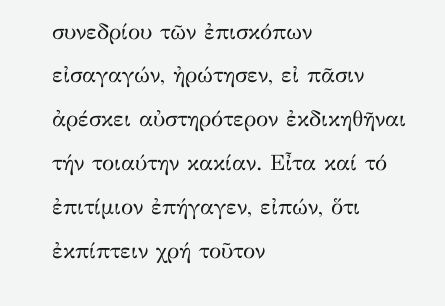συνεδρίου τῶν ἐπισκόπων εἰσαγαγών, ἠρώτησεν, εἰ πᾶσιν ἀρέσκει αὐστηρότερον ἐκδικηθῆναι τήν τοιαύτην κακίαν. Εἶτα καί τό ἐπιτίμιον ἐπήγαγεν, εἰπών, ὅτι ἐκπίπτειν χρή τοῦτον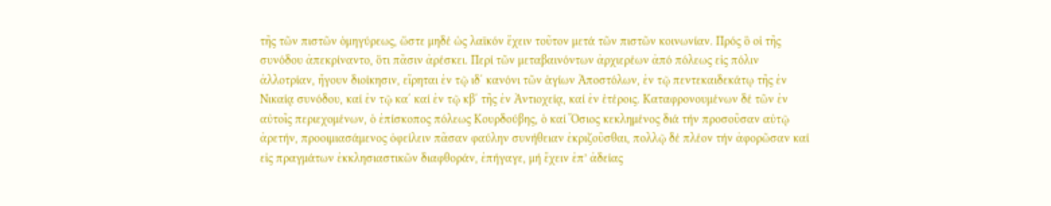τῆς τῶν πιστῶν ὁμηγύρεως, ὥστε μηδέ ὡς λαϊκόν ἔχειν τοῦτον μετά τῶν πιστῶν κοινωνίαν. Πρός ὃ οἱ τῆς συνόδου ἀπεκρίναντο, ὅτι πᾶσιν ἀρέσκει. Περί τῶν μεταβαινόντων ἀρχιερέων ἀπό πόλεως εἰς πόλιν ἀλλοτρίαν, ἤγουν διοίκησιν, εἴρηται ἐν τῷ ιδ΄ κανόνι τῶν ἁγίων Ἀποστόλων, ἐν τῷ πεντεκαιδεκάτῳ τῆς ἐν Νικαίᾳ συνόδου, καί ἐν τῷ κα΄ καί ἐν τῷ κβ΄ τῆς ἐν Ἀντιοχείᾳ, καί ἐν ἑτέροις. Καταφρονουμένων δέ τῶν ἐν αὐτοῖς περιεχομένων, ὁ ἐπίσκοπος πόλεως Κουρδούβης, ὁ καί Ὅσιος κεκλημένος διά τήν προσοῦσαν αὐτῷ ἀρετήν, προοιμιασάμενος ὀφείλειν πᾶσαν φαύλην συνήθειαν ἐκριζοῦσθαι, πολλῷ δέ πλέον τήν ἀφορῶσαν καί εἰς πραγμάτων ἐκκλησιαστικῶν διαφθοράν, ἐπήγαγε, μή ἔχειν ἐπ’ ἀδείας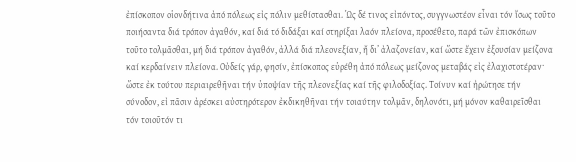ἐπίσκοπον οἱονδήτινα ἀπό πόλεως εἰς πόλιν μεθίστασθαι. Ὡς δέ τινος εἰπόντος, συγγνωστέον εἶναι τόν ἴσως τοῦτο ποιήσαντα διά τρόπον ἀγαθόν, καί διά τό διδάξαι καί στηρίξαι λαόν πλείονα, προσέθετο, παρά τῶν ἐπισκόπων τοῦτο τολμᾶσθαι, μή διά τρόπον ἀγαθόν, ἀλλά διά πλεονεξίαν, ἤ δι’ ἀλαζονείαν, καί ὥστε ἔχειν ἐξουσίαν μείζονα καί κερδαίνειν πλείονα. Οὐδείς γάρ, φησίν, ἐπίσκοπος εὑρέθη ἀπό πόλεως μείζονος μεταβάς εἰς ἐλαχιστοτέρανˑ ὥστε ἐκ τούτου περιαιρεθῆναι τήν ὑποψίαν τῆς πλεονεξίας καί τῆς φιλοδοξίας. Τοίνυν καί ἠρώτησε τήν σύνοδον, εἰ πᾶσιν ἀρέσκει αὐστηρότερον ἐκδικηθῆναι τήν τοιαύτην τολμᾶν, δηλονότι, μή μόνον καθαιρεῖσθαι τόν τοιοῦτόν τι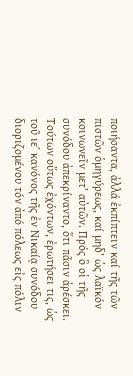ποιήσαντα, ἀλλά ἐκπίπτειν καί τῆς τῶν πιστῶν ὁμηγύρεως, καί μηδ’ ὡς λαϊκόν κοινωνεῖν μετ’ αὐτῶν. Πρός ὃ οἱ τῆς συνόδου ἀπεκρίναντο, ὅτι πᾶσιν ἀρέσκει. Τούτων οὕτως ἐχόντων, ἐρωτήσει τις, ὡς τοῦ ιε΄ κανόνος τῆς ἐν Νικαίᾳ συνόδου διοριζομένου τόν ἀπό πόλεως εἰς πόλιν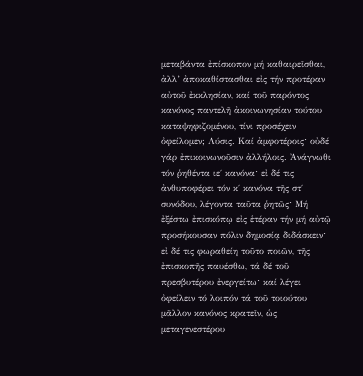μεταβάντα ἐπίσκοπον μή καθαιρεῖσθαι, ἀλλ’ ἀποκαθίστασθαι εἰς τήν προτέραν αὐτοῦ ἐκκλησίαν, καί τοῦ παρόντος κανόνος παντελῆ ἀκοινωνησίαν τούτου καταψηφιζομένου, τίνι προσέχειν ὀφείλομεν; Λύσις. Καί ἀμφοτέροιςˑ οὐδέ γάρ ἐπικοινωνοῦσιν ἀλλήλοις. Ἀνάγνωθι τόν ῥηθέντα ιε΄ κανόναˑ εἰ δέ τις ἀνθυποφέρει τόν κ΄ κανόνα τῆς στ΄ συνόδου, λέγοντα ταῦτα ῥητῶςˑ Μή ἐξέστω ἐπισκόπῳ εἰς ἑτέραν τήν μή αὐτῷ προσήκουσαν πόλιν δημοσίᾳ διδάσκεινˑ εἰ δέ τις φωραθείη τοῦτο ποιῶν, τῆς ἐπισκοπῆς παυέσθω, τά δέ τοῦ πρεσβυτέρου ἐνεργείτωˑ καί λέγει ὀφείλειν τό λοιπόν τά τοῦ τοιούτου μᾶλλον κανόνος κρατεῖν, ὡς μεταγενεστέρου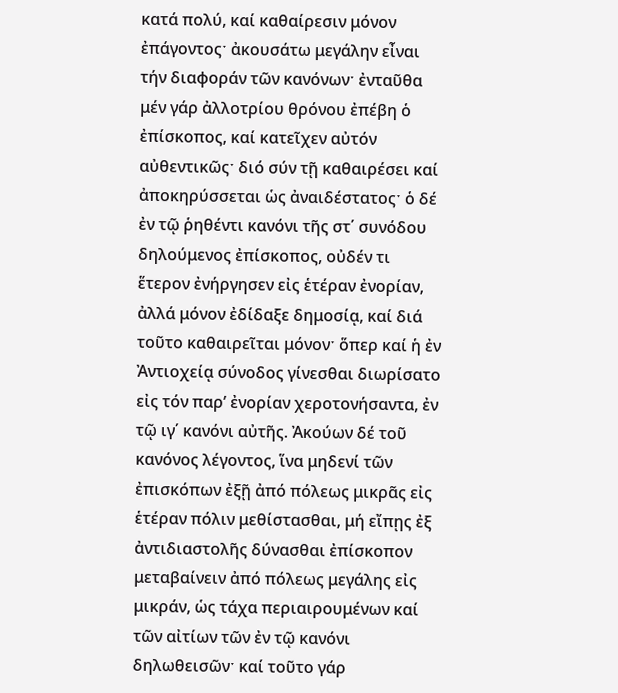κατά πολύ, καί καθαίρεσιν μόνον ἐπάγοντοςˑ ἀκουσάτω μεγάλην εἶναι τήν διαφοράν τῶν κανόνωνˑ ἐνταῦθα μέν γάρ ἀλλοτρίου θρόνου ἐπέβη ὁ ἐπίσκοπος, καί κατεῖχεν αὐτόν αὐθεντικῶςˑ διό σύν τῇ καθαιρέσει καί ἀποκηρύσσεται ὡς ἀναιδέστατοςˑ ὁ δέ ἐν τῷ ῥηθέντι κανόνι τῆς στ΄ συνόδου δηλούμενος ἐπίσκοπος, οὐδέν τι ἕτερον ἐνήργησεν εἰς ἑτέραν ἐνορίαν, ἀλλά μόνον ἐδίδαξε δημοσίᾳ, καί διά τοῦτο καθαιρεῖται μόνονˑ ὅπερ καί ἡ ἐν Ἀντιοχείᾳ σύνοδος γίνεσθαι διωρίσατο εἰς τόν παρ’ ἐνορίαν χεροτονήσαντα, ἐν τῷ ιγ΄ κανόνι αὐτῆς. Ἀκούων δέ τοῦ κανόνος λέγοντος, ἵνα μηδενί τῶν ἐπισκόπων ἐξῇ ἀπό πόλεως μικρᾶς εἰς ἑτέραν πόλιν μεθίστασθαι, μή εἴπῃς ἐξ ἀντιδιαστολῆς δύνασθαι ἐπίσκοπον μεταβαίνειν ἀπό πόλεως μεγάλης εἰς μικράν, ὡς τάχα περιαιρουμένων καί τῶν αἰτίων τῶν ἐν τῷ κανόνι δηλωθεισῶνˑ καί τοῦτο γάρ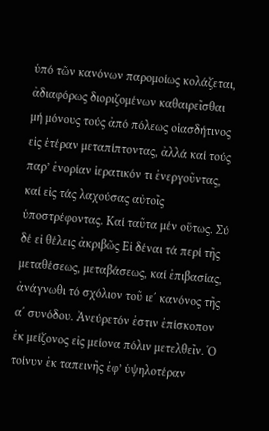ὑπό τῶν κανόνων παρομοίως κολάζεται, ἀδιαφόρως διοριζομένων καθαιρεῖσθαι μή μόνους τούς ἀπό πόλεως οἱασδήτινος εἰς ἑτέραν μεταπίπτοντας, ἀλλά καί τούς παρ’ ἐνορίαν ἱερατικόν τι ἐνεργοῦντας, καί εἰς τάς λαχούσας αὐτοῖς ὑποστρέφοντας. Καί ταῦτα μέν οὕτως. Σύ δέ εἰ θέλεις ἀκριβῶς Εἰ δέναι τά περί τῆς μεταθέσεως, μεταβάσεως, καί ἐπιβασίας, ἀνάγνωθι τό σχόλιον τοῦ ιε΄ κανόνος τῆς α΄ συνόδου. Ἀνεύρετόν ἐστιν ἐπίσκοπον ἐκ μείζονος εἰς μείονα πόλιν μετελθεῖν. Ὁ τοίνυν ἐκ ταπεινῆς ἐφ’ ὑψηλοτέραν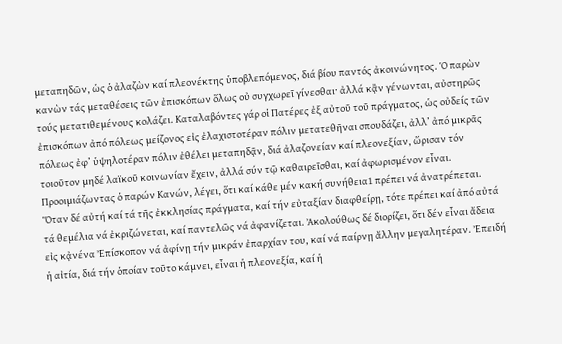μεταπηδῶν, ὡς ὁ ἀλαζὼν καί πλεονέκτης ὑποβλεπόμενος, διά βίου παντός ἀκοινώνητος. Ὁ παρὼν κανὼν τάς μεταθέσεις τῶν ἐπισκόπων ὅλως οὐ συγχωρεῖ γίνεσθαιˑ ἀλλά κᾂν γένωνται, αὐστηρῶς τούς μετατιθεμένους κολάζει. Καταλαβόντες γάρ οἱ Πατέρες ἐξ αὐτοῦ τοῦ πράγματος, ὡς οὐδείς τῶν ἐπισκόπων ἀπό πόλεως μείζονος εἰς ἐλαχιστοτέραν πόλιν μετατεθῆναι σπουδάζει, ἀλλ’ ἀπό μικρᾶς πόλεως ἐφ’ ὑψηλοτέραν πόλιν ἐθέλει μεταπηδᾷν, διά ἀλαζονείαν καί πλεονεξίαν, ὥρισαν τόν τοιοῦτον μηδέ λαϊκοῦ κοινωνίαν ἔχειν, ἀλλά σύν τῷ καθαιρεῖσθαι, καί ἀφωρισμένον εἶναι. Προοιμιάζωντας ὁ παρών Κανών, λέγει, ὅτι καί κάθε μέν κακή συνήθεια1 πρέπει νά ἀνατρέπεται. Ὅταν δέ αὐτή καί τά τῆς ἐκκλησίας πράγματα, καί τήν εὐταξίαν διαφθείρῃ, τότε πρέπει καί ἀπό αὐτά τά θεμέλια νά ἐκριζώνεται, καί παντελῶς νά ἀφανίζεται. Ἀκολούθως δέ διορίζει, ὅτι δέν εἶναι ἄδεια εἰς κᾀνένα Ἐπίσκοπον νά ἀφίνῃ τήν μικράν ἐπαρχίαν του, καί νά παίρνῃ ἄλλην μεγαλητέραν. Ἐπειδή ἡ αἰτία, διά τήν ὁποίαν τοῦτο κάμνει, εἶναι ἡ πλεονεξία, καί ἡ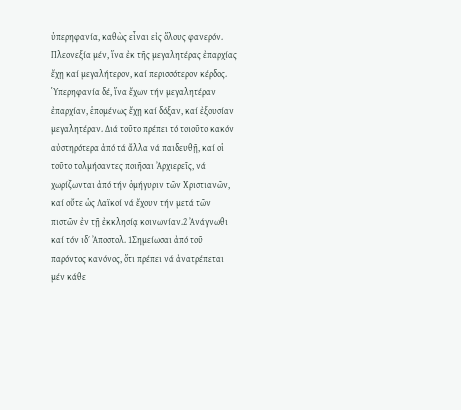ὑπερηφανία, καθὼς εἶναι εἰς ὅλους φανερόν. Πλεονεξία μέν, ἵνα ἐκ τῆς μεγαλητέρας ἐπαρχίας ἔχῃ καί μεγαλήτερον, καί περισσότερον κέρδος. Ὑπερηφανία δέ, ἵνα ἔχων τήν μεγαλητέραν ἐπαρχίαν, ἑπομένως ἔχῃ καί δόξαν, καί ἐξουσίαν μεγαλητέραν. Διά τοῦτο πρέπει τό τοιοῦτο κακόν αὐστηρότερα ἀπό τά ἄλλα νά παιδευθῇ, καί οἱ τοῦτο τολμήσαντες ποιῆσαι Ἀρχιερεῖς, νά χωρίζωνται ἀπό τήν ὁμήγυριν τῶν Χριστιανῶν, καί οὔτε ὡς Λαϊκοί νά ἔχουν τήν μετά τῶν πιστῶν ἐν τῇ ἐκκλησίᾳ κοινωνίαν.2 Ἀνάγνωθι καί τόν ιδ΄ Ἀποστολ. 1Σημείωσαι ἀπό τοῦ παρόντος κανόνος, ὅτι πρέπει νά ἀνατρέπεται μέν κάθε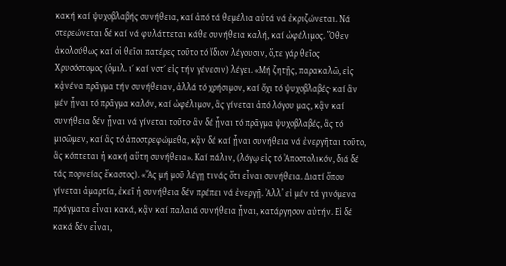κακή καί ψυχοβλαβής συνήθεια, καί ἀπό τά θεμέλια αὐτά νά ἐκριζώνεται. Νά στερεώνεται δέ καί νά φυλάττεται κάθε συνήθεια καλή, καί ὠφέλιμος. Ὅθεν ἀκολούθως καί οἱ θεῖοι πατέρες τοῦτο τό ἴδιον λέγουσιν, ὅ,τε γάρ θεῖος Χρυσόστομος (ὁμιλ. ι΄ καί νστ΄ εἰς τήν γένεσιν) λέγει. «Μή ζητῇς, παρακαλῶ, εἰς κᾀνένα πρᾶγμα τήν συνήθειαν, ἀλλά τό χρήσιμον, καί ὄχι τό ψυχοβλαβές∙ καί ἂν μέν ᾖναι τό πρᾶγμα καλόν, καί ὠφέλιμον, ἂς γίνεται ἀπό λόγου μας, κᾂν καί συνήθεια δέν ᾖναι νά γίνεται τοῦτο∙ ἂν δέ ᾖναι τό πρᾶγμα ψυχοβλαβές, ἂς τό μισῶμεν, καί ἂς τό ἀποστρεφώμεθα, κᾂν δέ καί ᾖναι συνήθεια νά ἐνεργῆται τοῦτο, ἂς κόπτεται ἡ κακή αὕτη συνήθεια». Καί πάλιν, (λόγῳ εἰς τό Ἀποστολικόν, διά δέ τάς πορνείας ἕκαστος). «Ἄς μή μοῦ λέγῃ τινάς ὅτι εἶναι συνήθεια. Διατί ὅπου γίνεται ἁμαρτία, ἐκεῖ ἡ συνήθεια δέν πρέπει νά ἐνεργῇ. Ἀλλ’ εἰ μέν τά γινόμενα πράγματα εἶναι κακά, κᾂν καί παλαιά συνήθεια ᾖναι, κατάργησον αὐτήν. Εἰ δέ κακά δέν εἶναι,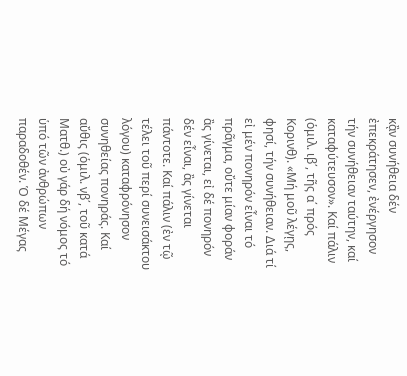κᾂν συνήθεια δέν ἐπεκράτησεν, ἐνέργησον τήν συνήθειαν ταύτην, καί καταφύτευσον». Καί πάλιν (ὁμιλ. ιβ΄, τῆς α΄ πρός Κορινθ). «Μή μοῦ λέγῃς, φησί, τήν συνήθειαν. Διά τί εἰ μέν πονηρόν εἶναι τό πρᾶγμα, οὔτε μίαν φοράν ἂς γίνεται, εἰ δέ πονηρόν δέν εἶναι, ἂς γίνεται πάντοτε. Καί πάλιν (ἐν τῷ τέλει τοῦ περί συνεισάκτου λόγου) καταφρόνησον συνηθείας πονηράς. Καί αὔθις (ὁμιλ. νβ΄, τοῦ κατά Ματθ.) οὐ γάρ δή νόμος τό ὑπό τῶν ἀνθρώπων παραδοθέν. Ὁ δέ Μέγας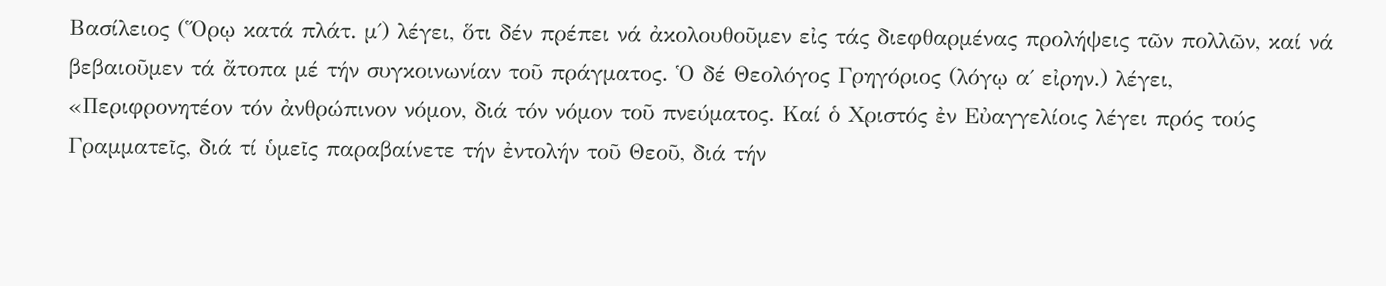Βασίλειος (Ὅρῳ κατά πλάτ. μ΄) λέγει, ὅτι δέν πρέπει νά ἀκολουθοῦμεν εἰς τάς διεφθαρμένας προλήψεις τῶν πολλῶν, καί νά βεβαιοῦμεν τά ἄτοπα μέ τήν συγκοινωνίαν τοῦ πράγματος. Ὁ δέ Θεολόγος Γρηγόριος (λόγῳ α΄ εἰρην.) λέγει, «Περιφρονητέον τόν ἀνθρώπινον νόμον, διά τόν νόμον τοῦ πνεύματος. Καί ὁ Χριστός ἐν Εὐαγγελίοις λέγει πρός τούς Γραμματεῖς, διά τί ὑμεῖς παραβαίνετε τήν ἐντολήν τοῦ Θεοῦ, διά τήν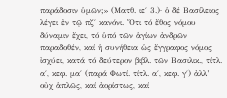παράδοσιν ὑμῶν;» (Ματθ. ιε΄ 3.)∙ ὁ δέ Βασίλειος λέγει ἐν τῷ πζ΄ κανόνι. Ὅτι τό ἔθος νόμου δύναμιν ἔχει, τό ὑπό τῶν ἁγίων ἀνδρῶν παραδοθέν, καί ἡ συνήθεια ὡς ἔγγραφος νόμος ἰσχύει, κατά τό δεύτερον βιβλ. τῶν Βασιλικ., τίτλ. α΄, κεφ. μα΄ (παρά Φωτί. τίτλ. α΄, κεφ. γ΄) ἀλλ’ οὐχ ἁπλῶς, καί ἀορίστως, καί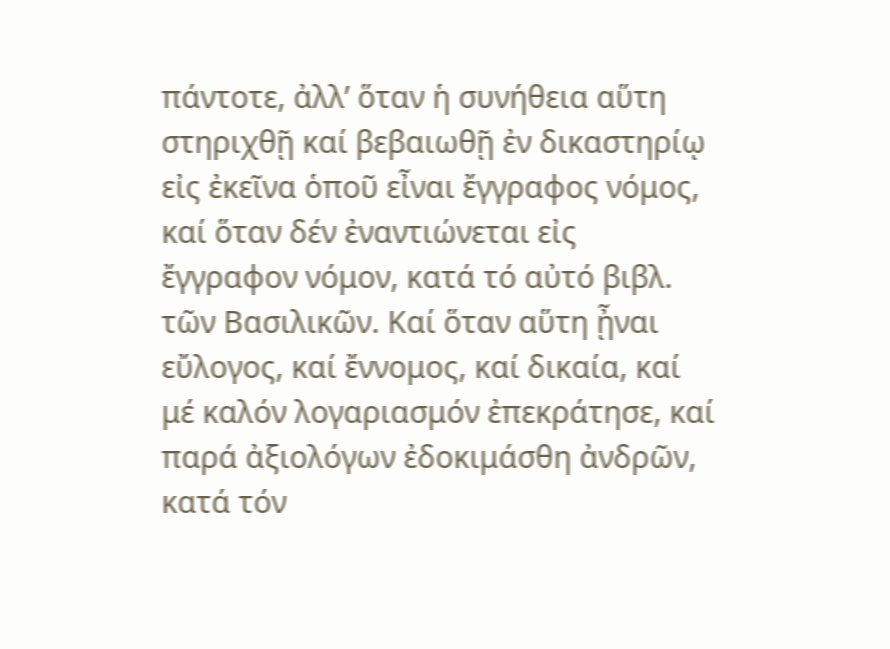πάντοτε, ἀλλ’ ὅταν ἡ συνήθεια αὕτη στηριχθῇ καί βεβαιωθῇ ἐν δικαστηρίῳ εἰς ἐκεῖνα ὁποῦ εἶναι ἔγγραφος νόμος, καί ὅταν δέν ἐναντιώνεται εἰς ἔγγραφον νόμον, κατά τό αὐτό βιβλ. τῶν Βασιλικῶν. Καί ὅταν αὕτη ᾖναι εὔλογος, καί ἔννομος, καί δικαία, καί μέ καλόν λογαριασμόν ἐπεκράτησε, καί παρά ἀξιολόγων ἐδοκιμάσθη ἀνδρῶν, κατά τόν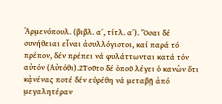Ἀρμενόπουλ. (βιβλ. α΄, τίτλ. α΄). Ὅσαι δέ συνήθειαι εἶναι ἀσυλλόγιστοι, καί παρά τό πρέπον, δέν πρέπει νά φυλάττωνται κατά τόν αὐτόν (Αὐτόθι).2Τοῦτο δέ ὁποῦ λέγει ὁ κανὼν ὅτι κᾀνένας ποτέ δέν εὑρέθη νά μεταβῇ ἀπό μεγαλητέραν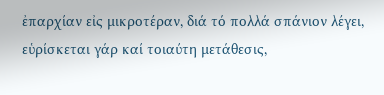ἐπαρχίαν εἰς μικροτέραν, διά τό πολλά σπάνιον λέγει, εὑρίσκεται γάρ καί τοιαύτη μετάθεσις,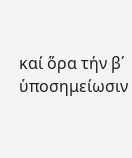καί ὅρα τήν β΄ ὑποσημείωσιν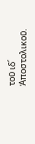τοῦ ιδ΄ Ἀποστολικοῦ.